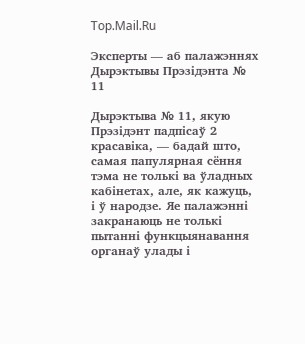Top.Mail.Ru

Эксперты — аб палажэннях Дырэктывы Прэзідэнта № 11

Дырэктыва № 11, якую Прэзідэнт падпісаў 2 красавіка, — бадай што, самая папулярная сёння тэма не толькі ва ўладных кабінетах, але, як кажуць, і ў народзе. Яе палажэнні закранаюць не толькі пытанні функцыянавання органаў улады і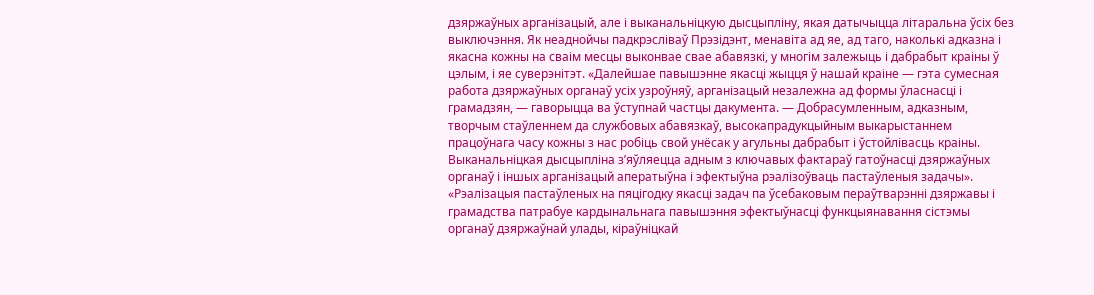дзяржаўных арганізацый, але і выканальніцкую дысцыпліну, якая датычыцца літаральна ўсіх без выключэння. Як неаднойчы падкрэсліваў Прэзідэнт, менавіта ад яе, ад таго, наколькі адказна і якасна кожны на сваім месцы выконвае свае абавязкі, у многім залежыць і дабрабыт краіны ў цэлым, і яе суверэнітэт. «Далейшае павышэнне якасці жыцця ў нашай краіне — гэта сумесная работа дзяржаўных органаў усіх узроўняў, арганізацый незалежна ад формы ўласнасці і грамадзян, — гаворыцца ва ўступнай частцы дакумента. — Добрасумленным, адказным, творчым стаўленнем да службовых абавязкаў, высокапрадукцыйным выкарыстаннем працоўнага часу кожны з нас робіць свой унёсак у агульны дабрабыт і ўстойлівасць краіны. Выканальніцкая дысцыпліна з’яўляецца адным з ключавых фактараў гатоўнасці дзяржаўных органаў і іншых арганізацый аператыўна і эфектыўна рэалізоўваць пастаўленыя задачы». «Рэалізацыя пастаўленых на пяцігодку якасці задач па ўсебаковым пераўтварэнні дзяржавы і грамадства патрабуе кардынальнага павышэння эфектыўнасці функцыянавання сістэмы органаў дзяржаўнай улады, кіраўніцкай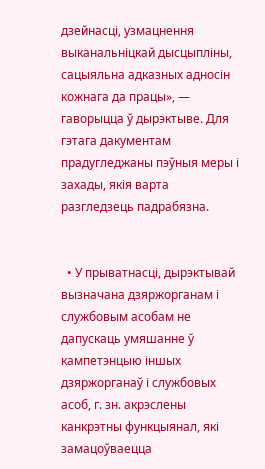дзейнасці, узмацнення выканальніцкай дысцыпліны, сацыяльна адказных адносін кожнага да працы», — гаворыцца ў дырэктыве. Для гэтага дакументам прадугледжаны пэўныя меры і захады, якія варта разгледзець падрабязна.


  • У прыватнасці, дырэктывай вызначана дзяржорганам і службовым асобам не дапускаць умяшанне ў кампетэнцыю іншых дзяржорганаў і службовых асоб, г. зн. акрэслены канкрэтны функцыянал, які замацоўваецца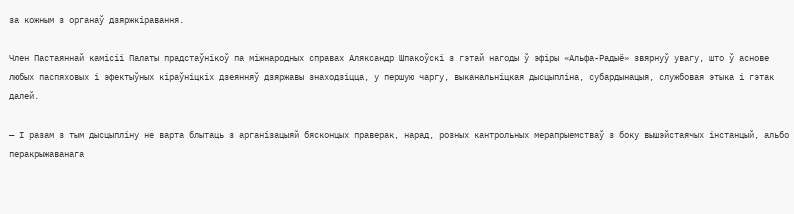за кожным з органаў дзяржкіравання.

Член Пастаяннай камісіі Палаты прадстаўнікоў па міжнародных справах Аляксандр Шпакоўскі з гэтай нагоды ў эфіры «Альфа-Радыё» звярнуў увагу, што ў аснове любых паспяховых і эфектыўных кіраўніцкіх дзеянняў дзяржавы знаходзіцца, у першую чаргу, выканальніцкая дысцыпліна, субардынацыя, службовая этыка і гэтак далей.

— І разам з тым дысцыпліну не варта блытаць з арганізацыяй бясконцых праверак, нарад, розных кантрольных мерапрыемстваў з боку вышэйстаячых інстанцый, альбо перакрыжаванага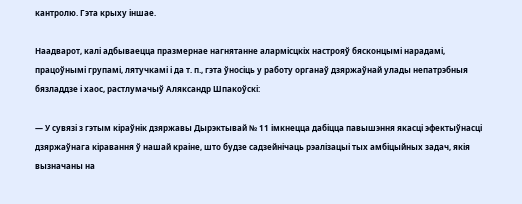кантролю. Гэта крыху іншае.

Наадварот, калі адбываецца празмернае нагнятанне алармісцкіх настрояў бясконцымі нарадамі, працоўнымі групамі, лятучкамі і да т. п., гэта ўносіць у работу органаў дзяржаўнай улады непатрэбныя бязладдзе і хаос, растлумачыў Аляксандр Шпакоўскі:

— У сувязі з гэтым кіраўнік дзяржавы Дырэктывай № 11 імкнецца дабіцца павышэння якасці эфектыўнасці дзяржаўнага кіравання ў нашай краіне, што будзе садзейнічаць рэалізацыі тых амбіцыйных задач, якія вызначаны на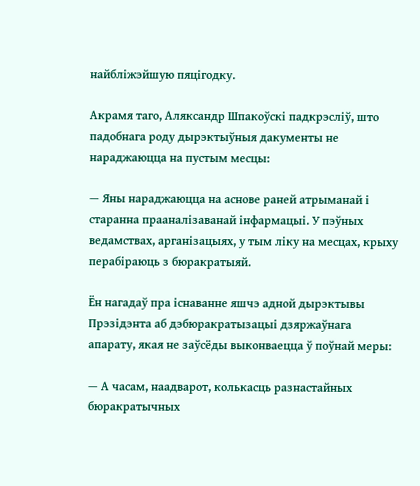найбліжэйшую пяцігодку.

Акрамя таго, Аляксандр Шпакоўскі падкрэсліў, што падобнага роду дырэктыўныя дакументы не нараджаюцца на пустым месцы:

— Яны нараджаюцца на аснове раней атрыманай і старанна прааналізаванай інфармацыі. У пэўных ведамствах, арганізацыях, у тым ліку на месцах, крыху перабіраюць з бюракратыяй.

Ён нагадаў пра існаванне яшчэ адной дырэктывы Прэзідэнта аб дэбюракратызацыі дзяржаўнага апарату, якая не заўсёды выконваецца ў поўнай меры:

— А часам, наадварот, колькасць разнастайных бюракратычных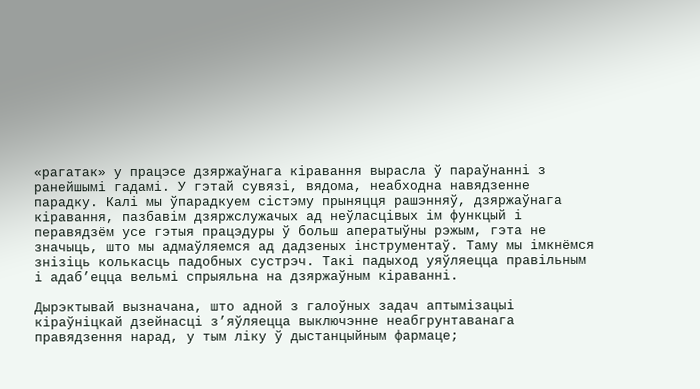«рагатак» у працэсе дзяржаўнага кіравання вырасла ў параўнанні з ранейшымі гадамі. У гэтай сувязі, вядома, неабходна навядзенне парадку. Калі мы ўпарадкуем сістэму прыняцця рашэнняў, дзяржаўнага кіравання, пазбавім дзяржслужачых ад неўласцівых ім функцый і перавядзём усе гэтыя працэдуры ў больш аператыўны рэжым, гэта не значыць, што мы адмаўляемся ад дадзеных інструментаў. Таму мы імкнёмся знізіць колькасць падобных сустрэч. Такі падыход уяўляецца правільным і адаб’ецца вельмі спрыяльна на дзяржаўным кіраванні.

Дырэктывай вызначана, што адной з галоўных задач аптымізацыі кіраўніцкай дзейнасці з’яўляецца выключэнне неабгрунтаванага правядзення нарад, у тым ліку ў дыстанцыйным фармаце;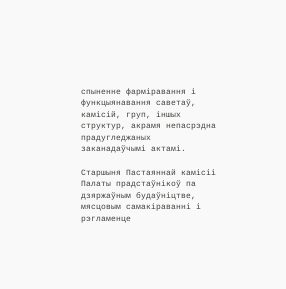спыненне фарміравання і функцыянавання саветаў, камісій, груп, іншых структур, акрамя непасрэдна прадугледжаных заканадаўчымі актамі.

Старшыня Пастаяннай камісіі Палаты прадстаўнікоў па дзяржаўным будаўніцтве, мясцовым самакіраванні і рэгламенце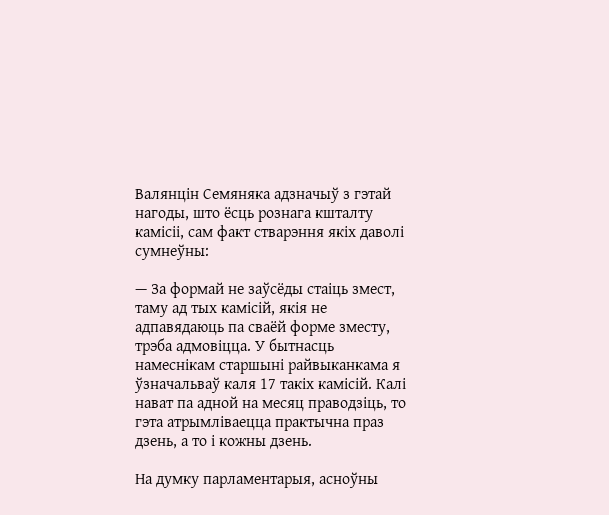Валянцін Семяняка адзначыў з гэтай нагоды, што ёсць рознага кшталту камісіі, сам факт стварэння якіх даволі сумнеўны:

— За формай не заўсёды стаіць змест, таму ад тых камісій, якія не адпавядаюць па сваёй форме зместу, трэба адмовіцца. У бытнасць намеснікам старшыні райвыканкама я ўзначальваў каля 17 такіх камісій. Калі нават па адной на месяц праводзіць, то гэта атрымліваецца практычна праз дзень, а то і кожны дзень.

На думку парламентарыя, асноўны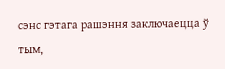сэнс гэтага рашэння заключаецца ў тым,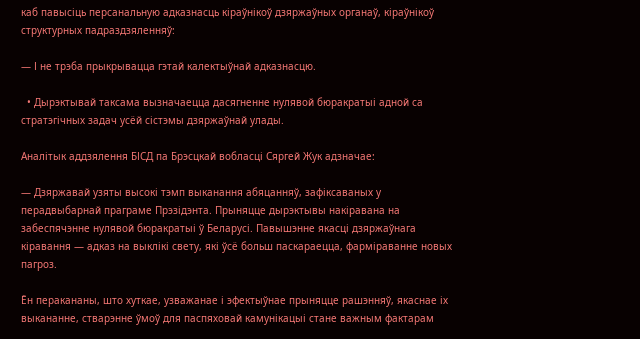каб павысіць персанальную адказнасць кіраўнікоў дзяржаўных органаў, кіраўнікоў структурных падраздзяленняў:

— І не трэба прыкрывацца гэтай калектыўнай адказнасцю.

  • Дырэктывай таксама вызначаецца дасягненне нулявой бюракратыі адной са стратэгічных задач усёй сістэмы дзяржаўнай улады.

Аналітык аддзялення БІСД па Брэсцкай вобласці Сяргей Жук адзначае:

— Дзяржавай узяты высокі тэмп выканання абяцанняў, зафіксаваных у перадвыбарнай праграме Прэзідэнта. Прыняцце дырэктывы накіравана на забеспячэнне нулявой бюракратыі ў Беларусі. Павышэнне якасці дзяржаўнага кіравання — адказ на выклікі свету, які ўсё больш паскараецца, фарміраванне новых пагроз.

Ён перакананы, што хуткае, узважанае і эфектыўнае прыняцце рашэнняў, якаснае іх выкананне, стварэнне ўмоў для паспяховай камунікацыі стане важным фактарам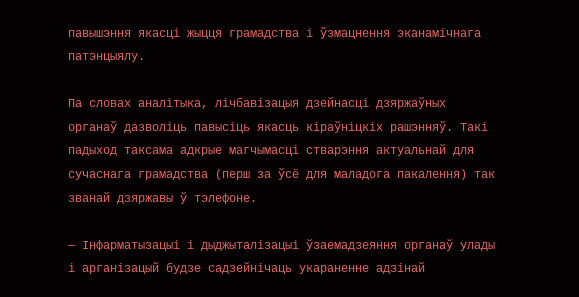павышэння якасці жыцця грамадства і ўзмацнення эканамічнага патэнцыялу.

Па словах аналітыка, лічбавізацыя дзейнасці дзяржаўных органаў дазволіць павысіць якасць кіраўніцкіх рашэнняў. Такі падыход таксама адкрые магчымасці стварэння актуальнай для сучаснага грамадства (перш за ўсё для маладога пакалення) так званай дзяржавы ў тэлефоне.

— Інфарматызацыі і дыджыталізацыі ўзаемадзеяння органаў улады і арганізацый будзе садзейнічаць укараненне адзінай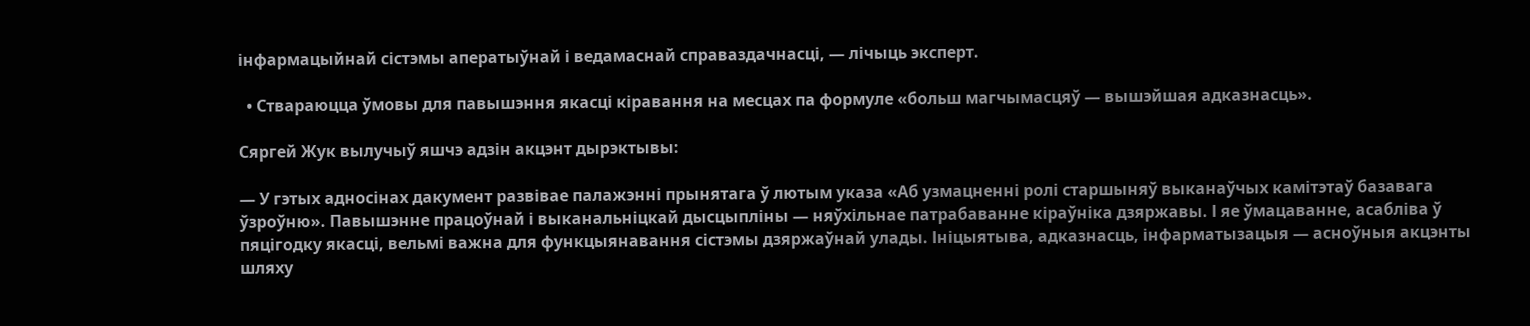інфармацыйнай сістэмы аператыўнай і ведамаснай справаздачнасці, — лічыць эксперт.

  • Ствараюцца ўмовы для павышэння якасці кіравання на месцах па формуле «больш магчымасцяў — вышэйшая адказнасць».

Сяргей Жук вылучыў яшчэ адзін акцэнт дырэктывы:

— У гэтых адносінах дакумент развівае палажэнні прынятага ў лютым указа «Аб узмацненні ролі старшыняў выканаўчых камітэтаў базавага ўзроўню». Павышэнне працоўнай і выканальніцкай дысцыпліны — няўхільнае патрабаванне кіраўніка дзяржавы. І яе ўмацаванне, асабліва ў пяцігодку якасці, вельмі важна для функцыянавання сістэмы дзяржаўнай улады. Ініцыятыва, адказнасць, інфарматызацыя — асноўныя акцэнты шляху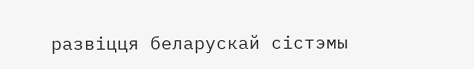развіцця беларускай сістэмы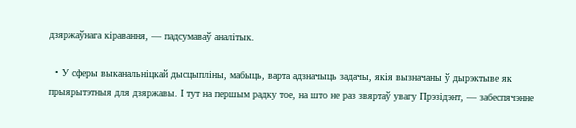дзяржаўнага кіравання, — падсумаваў аналітык.

  • У сферы выканальніцкай дысцыпліны, мабыць, варта адзначыць задачы, якія вызначаны ў дырэктыве як прыярытэтныя для дзяржавы. І тут на першым радку тое, на што не раз звяртаў увагу Прэзідэнт, — забеспячэнне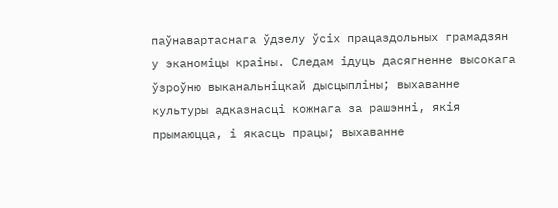паўнавартаснага ўдзелу ўсіх працаздольных грамадзян у эканоміцы краіны. Следам ідуць дасягненне высокага ўзроўню выканальніцкай дысцыпліны; выхаванне культуры адказнасці кожнага за рашэнні, якія прымаюцца, і якасць працы; выхаванне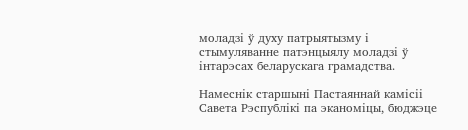моладзі ў духу патрыятызму і стымуляванне патэнцыялу моладзі ў інтарэсах беларускага грамадства.

Намеснік старшыні Пастаяннай камісіі Савета Рэспублікі па эканоміцы, бюджэце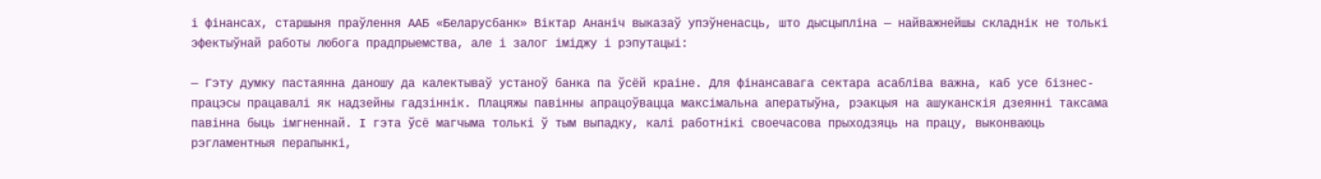і фінансах, старшыня праўлення ААБ «Беларусбанк» Віктар Ананіч выказаў упэўненасць, што дысцыпліна — найважнейшы складнік не толькі эфектыўнай работы любога прадпрыемства, але і залог іміджу і рэпутацыі:

— Гэту думку пастаянна даношу да калектываў устаноў банка па ўсёй краіне. Для фінансавага сектара асабліва важна, каб усе бізнес-працэсы працавалі як надзейны гадзіннік. Плацяжы павінны апрацоўвацца максімальна аператыўна, рэакцыя на ашуканскія дзеянні таксама павінна быць імгненнай. І гэта ўсё магчыма толькі ў тым выпадку, калі работнікі своечасова прыходзяць на працу, выконваюць рэгламентныя перапынкі,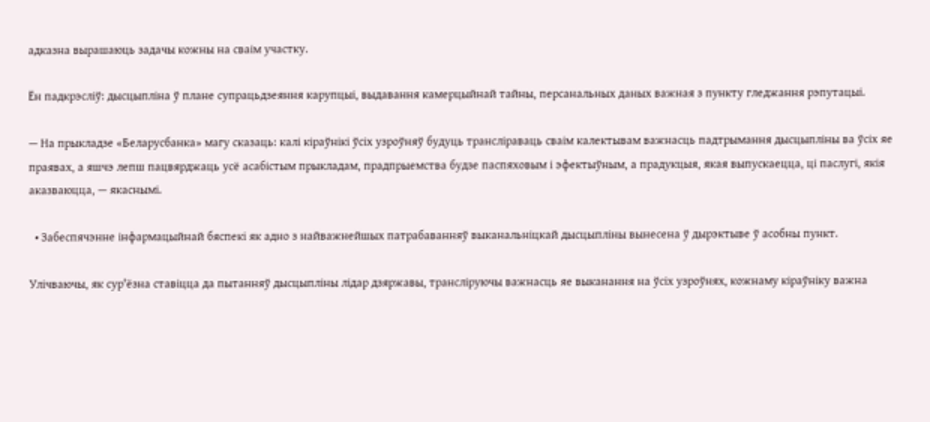адказна вырашаюць задачы кожны на сваім участку.

Ён падкрэсліў: дысцыпліна ў плане супрацьдзеяння карупцыі, выдавання камерцыйнай тайны, персанальных даных важная з пункту гледжання рэпутацыі.

— На прыкладзе «Беларусбанка» магу сказаць: калі кіраўнікі ўсіх узроўняў будуць трансліраваць сваім калектывам важнасць падтрымання дысцыпліны ва ўсіх яе праявах, а яшчэ лепш пацвярджаць усё асабістым прыкладам, прадпрыемства будзе паспяховым і эфектыўным, а прадукцыя, якая выпускаецца, ці паслугі, якія аказваюцца, — якаснымі.

  • Забеспячэнне інфармацыйнай бяспекі як адно з найважнейшых патрабаванняў выканальніцкай дысцыпліны вынесена ў дырэктыве ў асобны пункт.

Улічваючы, як сур'ёзна ставіцца да пытанняў дысцыпліны лідар дзяржавы, трансліруючы важнасць яе выканання на ўсіх узроўнях, кожнаму кіраўніку важна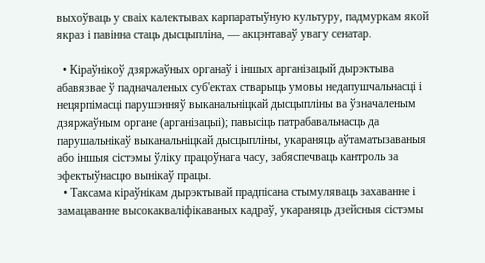выхоўваць у сваіх калектывах карпаратыўную культуру, падмуркам якой якраз і павінна стаць дысцыпліна, — акцэнтаваў увагу сенатар.

  • Кіраўнікоў дзяржаўных органаў і іншых арганізацый дырэктыва абавязвае ў падначаленых суб'ектах стварыць умовы недапушчальнасці і нецярпімасці парушэнняў выканальніцкай дысцыпліны ва ўзначаленым дзяржаўным органе (арганізацыі); павысіць патрабавальнасць да парушальнікаў выканальніцкай дысцыпліны, укараняць аўтаматызаваныя або іншыя сістэмы ўліку працоўнага часу, забяспечваць кантроль за эфектыўнасцю вынікаў працы.
  • Таксама кіраўнікам дырэктывай прадпісана стымуляваць захаванне і замацаванне высокакваліфікаваных кадраў, укараняць дзейсныя сістэмы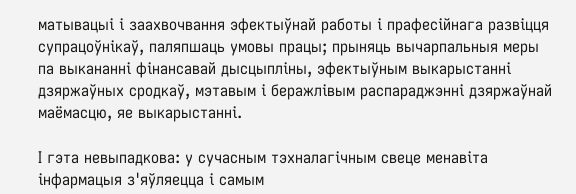матывацыі і заахвочвання эфектыўнай работы і прафесійнага развіцця супрацоўнікаў, паляпшаць умовы працы; прыняць вычарпальныя меры па выкананні фінансавай дысцыпліны, эфектыўным выкарыстанні дзяржаўных сродкаў, мэтавым і беражлівым распараджэнні дзяржаўнай маёмасцю, яе выкарыстанні.

І гэта невыпадкова: у сучасным тэхналагічным свеце менавіта інфармацыя з'яўляецца і самым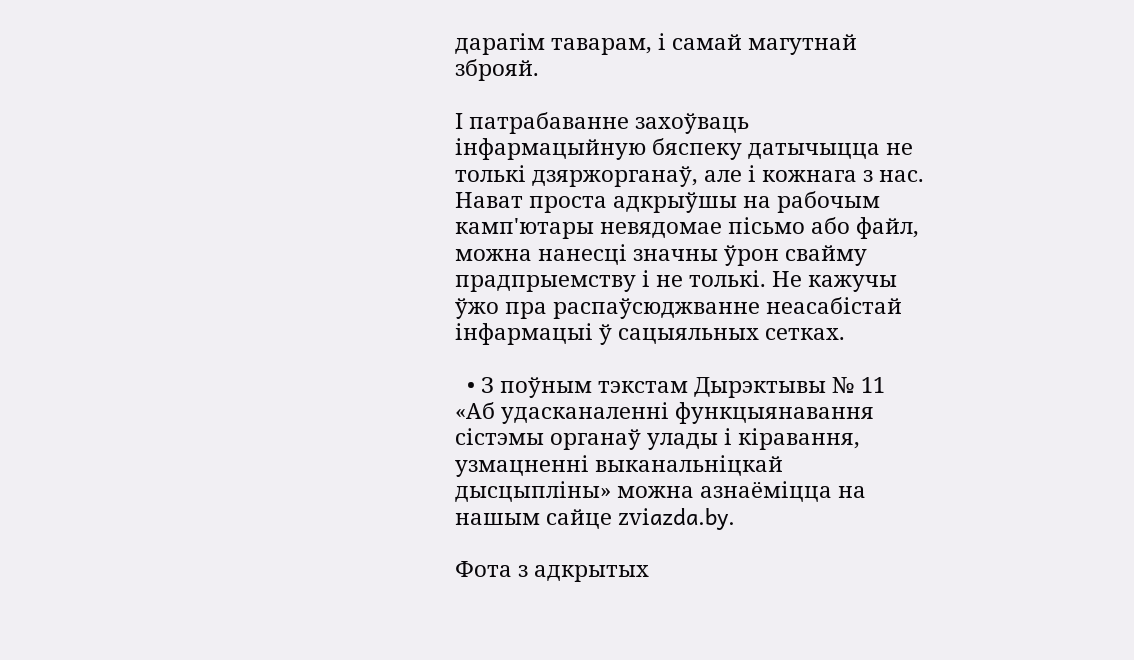дарагім таварам, і самай магутнай зброяй.

І патрабаванне захоўваць інфармацыйную бяспеку датычыцца не толькі дзяржорганаў, але і кожнага з нас. Нават проста адкрыўшы на рабочым камп'ютары невядомае пісьмо або файл, можна нанесці значны ўрон свайму прадпрыемству і не толькі. Не кажучы ўжо пра распаўсюджванне неасабістай інфармацыі ў сацыяльных сетках.

  • З поўным тэкстам Дырэктывы № 11 «Аб удасканаленні функцыянавання сістэмы органаў улады і кіравання, узмацненні выканальніцкай дысцыпліны» можна азнаёміцца на нашым сайце zvіazda.by.

Фота з адкрытых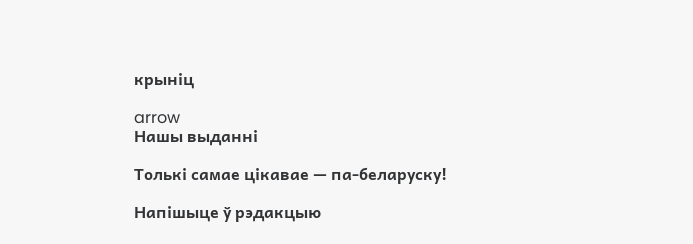крыніц

arrow
Нашы выданні

Толькі самае цікавае — па-беларуску!

Напішыце ў рэдакцыю